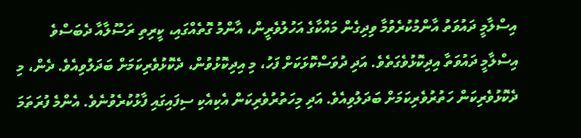އިސްލާމީ ދައުވަތު އާންމުކުރެވުމާ ވިދިގެން މައްކާގެ އަހުލުވެރީން، އާންމު ގޮތެއްގައި، ކީރިތި ރަސޫލާއާ ދެބަސްވެ އިސްލާމީ ދައުވަތާ އިދިކޮޅުވެގަތެވެ. އަދި ދުވަސްކޮޅަކަށް ފަހު، މި އިދިކޮޅުވުން، ދެކޮޅުވެރިކަމަށް ބަދަލުވިއެވެ. ދެން، މި ދެކޮޅުވެރިކަން ހަތުރުވެރިކަމަށް ބަދަލުވިއެވެ. އަދި މިހަތުރުވެރިކަން އެކިއެކި ސިފައިގައި ފާޅުކުރެވުނެވެ. އެންމެ ފުރަތަމަ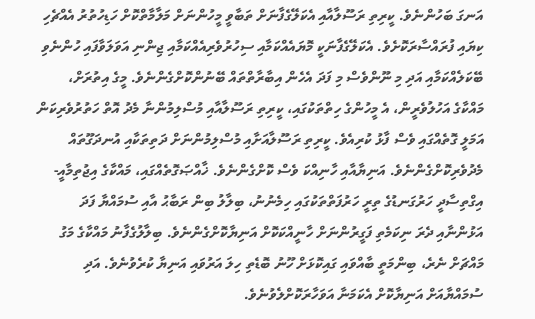އަނގަ ބަހުންނެވެ. ކީރިތި ރަސޫލާއާއި އެކަލޭގެފާނަށް ތަބާވީ މީހުންނަށް މަލާމާތްކޮށް ހަޑިހުތުރު އެއްޗެހި ކިޔައި ފުރައްސާރަކޮށެވެ. އެކަލޭގެފާނަކީ މޮޔައެއްކަމާއި ސިހުރުވެރިއެއްކަމާއި ޖިންނި އަވަލަވާފައި ހުންނެވި ބޭކަލެއްކަމާއި އަދި މި ނޫންވެސް މި ފަދަ އެހެން އިބާރާތްތައް ބޭނުންކޮށްގެންނެވެ. މީގެ އިތުރަށް، މައްކާގެ އަހުލުވެރީން، އެ މީހުންގެ ހިތްތަކުގައި، ކީރިތި ރަސޫލާއާއި މުސްލިމުންނާ މެދު އޮތް ހަތުރުވެރިކަން އަމަލީ ގޮތެއްގައި ވެސް ފާޅު ކުރިއެވެ. ކީރިތި ރަސޫލާއަށާއި މުސްލިމުންނަށް ދަތިތަކާއި އުނދަގޫތައް މެދުވެރިކޮށްގެންނެވެ. އަނިޔާއާއި ހާނިއްކަ ވެސް ކޮށްގެންނެވެ. ޚާއްޞަގޮތެއްގައި، މައްކާގެ އިޖުތިމާއީ-އިގްތިސާދީ ހަރުގަނޑުގެ ތިރީ ހަރުފަތްތަކުގައި ހިމެނުނު، ބިލާލު ބިން ރަބާޙު އާއި ސުމައްޔާ ފަދަ އަޅުންނާއި ދެރަ ނިކަމެތި ފަގީރުންނަށް ހާނީއްކަކޮށް އަނިޔާކޮށްގެންނެވެ. ބިލާލުގެފާނު މައްކާގެ މަގު މައްޗަށް ނެރެ، ބިންމަތީ ބާއްވައި ގައިކޮޅަށް ހޫނު ބޮޑެތި ހިލަ އަރުވައި އަނިޔާ ކުރެވުނެވެ. އަދި ސުމައްޔާއަށް އަނިޔާކޮށް އެކަމަނާ އަވަހާރަކޮށްލެވުނެވެ.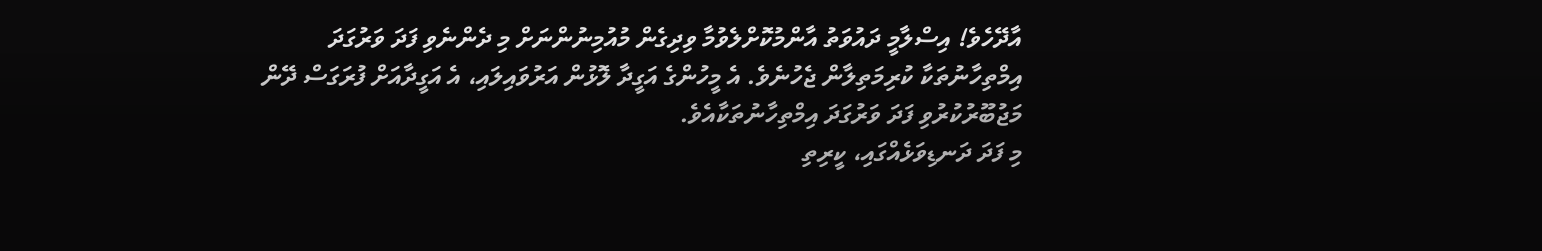އާދޭހެވެ! އިސްލާމީ ދައުވަތު އާންމުކޮށްލެވުމާ ވިދިގެން މުއުމިނުންނަށް މި ދެންނެވި ފަދަ ވަރުގަދަ އިމްތިހާނުތަކާ ކުރިމަތިލާން ޖެހުނެވެ. އެ މީހުންގެ އަގީދާ ލޮޅުން އަރުވައިލައި، އެ އަގީދާއަށް ފުރަގަސް ދޭން މަޖުބޫރުކުރުވި ފަދަ ވަރުގަދަ އިމްތިހާނުތަކާއެވެ.
މި ފަދަ ދަނޑިވަޅެއްގައި، ކީރިތި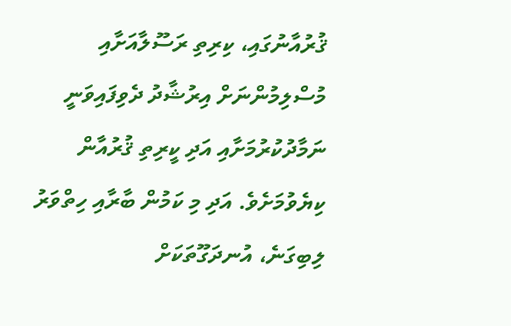ޤުރުއާނުގައި، ކިރިތި ރަސޫލާއަށާއި މުސްލިމުންނަށް އިރުޝާދު ދެވިފައިވަނީ ނަމާދުކުރުމަށާއި އަދި ކީރިތި ޤުރުއާން ކިޔެވުމަށެވެ. އަދި މި ކަމުން ބާރާއި ހިތްވަރު ލިބިގަނެ، އުނދަގޫތަކަށް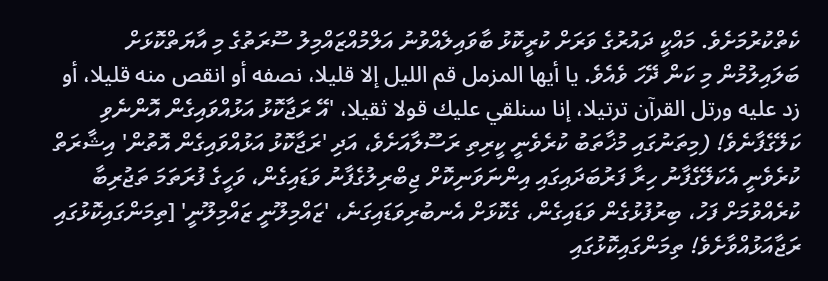ކެތްކުރުމަށެވެ. މައްކީ ދައުރުގެ ވަރަށް ކުރީކޮޅު ބާވައިލެއްވުނު އަލްމުއްޒައްމިލު ސޫރަތުގެ މި އާޔަތްކޮޅަށް ބަލައިލުމުން މި ކަން ދޭހަ ވެއެވެ. يا أيها المزمل قم الليل إلا قليلا، نصفه أو انقص منه قليلا، أو زد عليه ورتل القرآن ترتيلا، إنا سنلقي عليك قولا ثقيلا، 'އޭ ރަޖާކޮޅު އަޅުއްވައިގެން އޮންނެވި ކަލޭގެފާނެވެ! (މިތަނުގައި މުޚާތަބު ކުރެވެނީ ކީރިތި ރަސޫލާއަށެވެ، އަދި 'ރަޖާކޮޅު އަޅުއްވައިގެން އޮތުން' އިޝާރަތް ކުރެވެނީ އެކަލޭގެފާނު ހިރާ ފަރުބަދައިގައި އިންނަވަނިކޮށް ޖިބްރިލުގެފާނު ވަޑައިގެން، ވަހީގެ ފުރަތަމަ ތަޖުރިބާ ކުރެއްވުމަށް ފަހު، ބިރުފުޅުގެން ވަޑައިގެން، ގެކޮޅަށް އެނބުރިވަޑައިގަނެ، 'ޒައްމިލޫނީ ޒައްމިލޫނީ' [ތިމަންގައިކޮޅުގައި ރަޖާއަޅުއްވާށެވެ! ތިމަންގައިކޮޅުގައި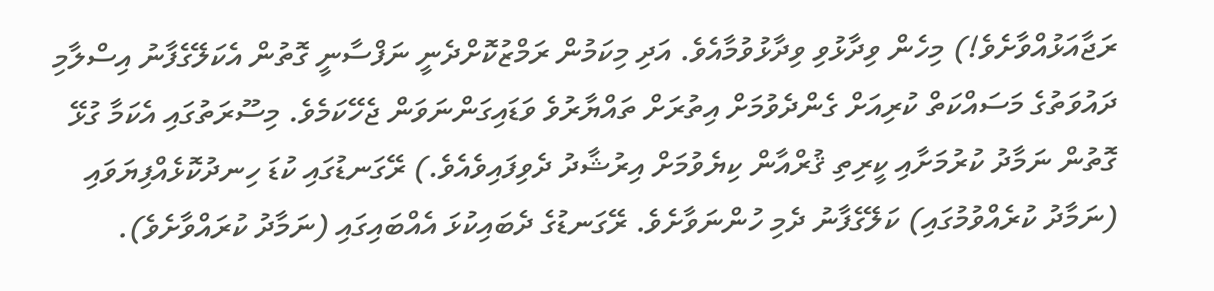ރަޖާއަޅުއްވާށެވެ!) މިހެން ވިދާޅުވި ވިދާޅުވުމާއެވެ. އަދި މިކަމުން ރަމްޒުކޮށްދެނީ ނަފްސާނީ ގޮތުން އެކަލޭގެފާނު އިސްލާމި ދައުވަތުގެ މަސައްކަތް ކުރިއަށް ގެންދެވުމަށް އިތުރަށް ތައްޔާރުވެ ވަޑައިގަންނަވަން ޖެހޭކަމެވެ. މިސޫރަތުގައި އެކަމާ ގުޅޭ ގޮތުން ނަމާދު ކުރުމަށާއި ކީރިތި ޤުރްއާން ކިޔެވުމަށް އިރުޝާދު ދެވިފައިވެއެވެ.) ރޭގަނޑުގައި ކުޑަ ހިނދުކޮޅެއްފިޔަވައި (ނަމާދު ކުރެއްވުމުގައި) ކަލޭގެފާނު ދެމި ހުންނަވާށެވެ. ރޭގަނޑުގެ ދެބައިކުޅަ އެއްބައިގައި (ނަމާދު ކުރައްވާށެވެ).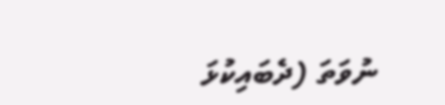ނުވަތަ (ދެބައިކުޅަ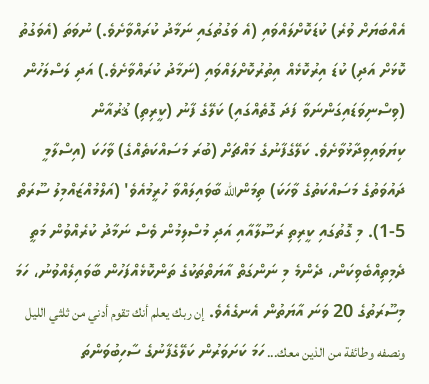އެއްބަޔަށް ވުރެ) ކުޑަކޮށްލައްވައި (އެ ވަގުތުގައި ނަމާދު ކުރައްވާށެވެ.) ނުވަތަ (އެވަގުތު ކޮޅަށް އަދި) ކުޑަ އިރުކޮޅެއް އިތުރުކޮށްލައްވައި (ނަމާދު ކުރައްވާށެވެ.) އަދި ލަސްލަހުން (ވިސްނިވަޑައިގަންނަވާ ފަދަ ގޮތެއްގައި) ކަލޭގެ ފާނު (ކީރިތި) ޤުރުއާން ކިޔަވައިވިދާޅުވާށެވެ. ކަލޭގެފާނުގެ މައްޗަށް (ބުރަ މަސައްކަތެއްގެ) ވާހަކަ (އިސްލާމީ ދައުވަތުގެ މަސައްކަތުގެ ވާހަކަ) ތިމަންالله ބާވައިލައްވާ ހުރީމުއެވެ' (އަލްމުއްޒައްމިލު ސޫރަތް 5-1). މި ގޮތުގައި ކީރިތި ރަސޫލާއާއި އަދި މުސްލިމުން ވެސް ނަމާދު ކުރެއްވުން މަތީ ދެމިތިއްބެވިކަން، ދެންމެ މި ނަންގަތް އާޔަތްތަކުގެ ތަންކޮޅެއްފަހުން ބާވައިލެއްވުނު، ހަމަ މިސޫރަތުގެ 20 ވަނަ އާޔަތުން އެނގެއެވެ. إن ربك يعلم أنك تقوم أدني من ثلثي الليل ونصفه وطائفة من الذين معك... ހަމަ ކަށަވަރުން ކަލޭގެފާނުގެ ސާހިބުވަންތަ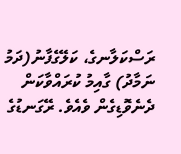ރަސްކަލާނގެ، ކަލޭގެފާނު(ދަމު ނަމާދު) ގާއިމު ކުރައްވާކަން ދެނެވޮޑިގެން ވެއެވެ. ރޭގަނޑުގެ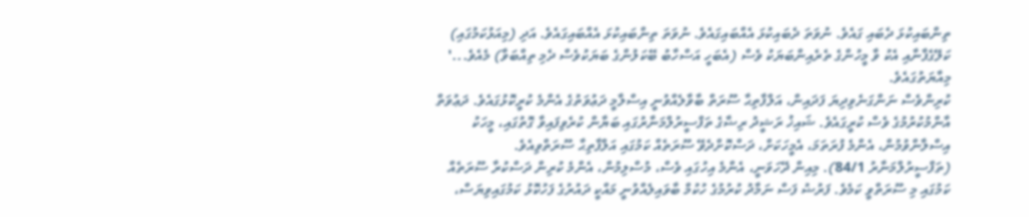ތިންބައިކުޅަ ދެބައި ގައެވެ. ނުވަތަ ދެބައިކުޅަ އެއްބައިގައެވެ. ނުވަތަ ތިންބައިކުޅަ އެއްބައިގައެވެ. އަދި (މިއަޅުކަމުގައި) ކަލޭގެފާނާއި އެކު ވާ މީހުންގެ ތެރެއިންބަޔަކު ވެސް (އެބަހީ އަސްހާބު ބޭކަލުންގެ ބަޔަކުވެސް ދެމި ތިއްބަވާ) މެއެވެ...' މިއާޔަތުގައެވެ.
ކުރިންވެސް ނަންގަނެވިދިޔަ ފަދައިން، އަލްފާތިޙާ ސޫރަތް ބާވާލެއްވުނީ އިސްލާމީ ދަޢުވަތުގެ އެންމެ ކުރީކޮޅުގައެވެ. ދަޢުވަތް އާންމުކުރުމުގެ ވެސް ކުރީގައެވެ. ޝައިޚު ރަޝީދު ރިޟާގެ ތަފްސީރުލްމަނާރުގައި ބަޔާން ކުރެވިފައިވާ ގޮތުގައި، މީހަކު އިސްލާންވުމުން، އެންމެ ފުރަތަމަ، އެމީހަކަށް، ދަސްކޮށްދެވޭ ސޫރަތެއް ކަމުގައި އަލްފާތިޙާ ސޫރަތްވިއެވެ. (ތަފްސީރުލްމަނާރު 84/1). މިއިން ދޭހަވަނީ، އެންމެ އިހުގައި ވެސް، މުސްލިމުން، އެންމެ ކުރިން ދަސްކުރާ ސޫރަތެއް ކަމުގައި މި ސޫރަތްވީ ކަމެވެ. ފަރުޟު ފަސް ނަމާދު ކުރުމުގެ ހުކުމް ބާވައިލެއްވުނީ މައްކީ ދައުރުގެ ފަހުކޮޅު ކަމުގައިވިޔަސް،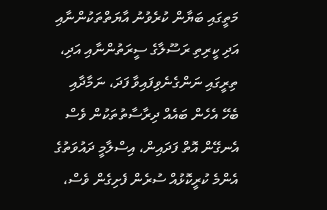މަތީގައި ބަޔާން ކުރެވުނު އާޔަތްތަކުންނާއި އަދި ކީރިތި ރަސޫލާގެ ސީރަތުންނާއި އަދި، ތިރީގައި ނަންގެނެވިފައިވާ ފަދަ، ނަމާދާއި ބެހޭ އެހެން ބައެއް ދިރާސާތުތަކުން ވެސް އެނގޭން އޮތް ފަދައިން، އިސްލާމީ ދައުވަތުގެ އެންމެ ކުރީކޮޅުއް ސުރެން ފެށިގެން ވެސް،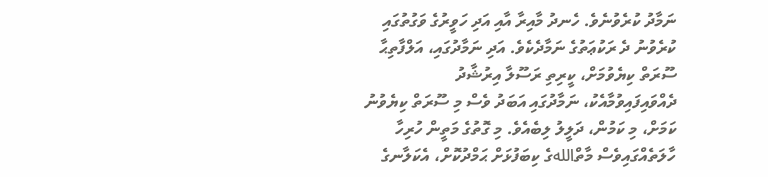ނަމާދު ކުރެވުނެވެ. ހެނދު މާއިރާ އާއި އަދި ހަވީރުގެ ވަގުތުގައި ކުރެވުނު ދެ ރަކުޢަތުގެ ނަމާދެކެވެ. އަދި ނަމާދުގައި، އަލްފާތިޙާ ސޫރަތް ކިޔެވުމަށް، ކީރިތި ރަސޫލާ އިރުޝާދު ދެއްވައިފައިވުމާއެކު، ނަމާދުގައި އަބަދު ވެސް މި ސޫރަތް ކިޔެވުނު ކަމަށް، މި ކަމުން، ދަލީލު ލިބެއެވެ. މި ގޮތުގެ މަތީން ހުރިހާ ހާލަތެއްގައިވެސް މާތްاللهގެ ކިބަފުޅަށް ޙަމްދުކޮށް، އެކަލާނގެ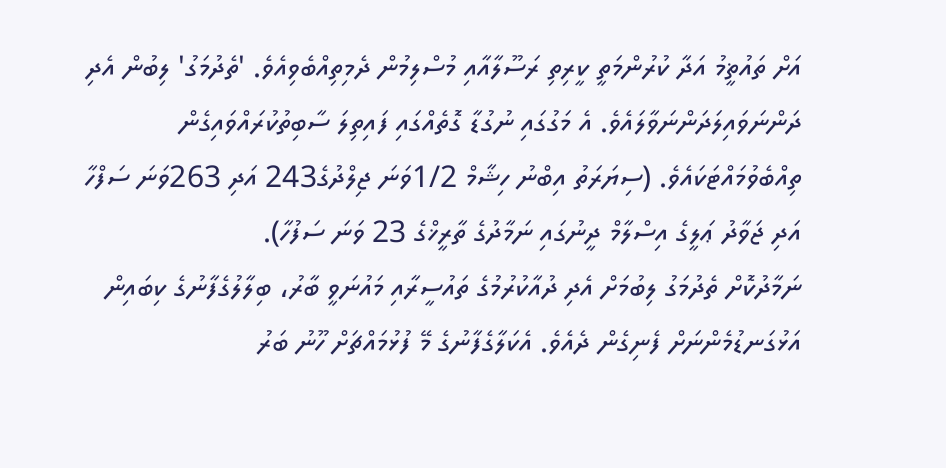އަށް ތައުޡީމު އަދާ ކުރުންމަތީ ކީރިތި ރަސޫލާއާއި މުސްލިމުން ދެމިތިއްބެވިއެވެ. 'ތެދުމަގު' ލިބުން އެދި ދަންނަވައިލަދަންނަވާލައެވެ. އެ މަގުގައި ނުގުޑާ ގޮތެއްގައި ފައިތިލަ ސާބިތުކުރައްވައިގެން ތިއްބެވުމައްޓަކައެވެ. (ސިޔަރަތު އިބްނު ހިޝާމް 1/2ވަނަ ޖިލްދުގެ243 އަދި 263ވަނަ ސަފްހާ އަދި ޖަވާދު ޢަލީގެ އިސްލާމް ދީނުގައި ނަމާދުގެ ތާރީޚްގެ 23 ވަނަ ސަފުހާ).
ނަމާދުކޮށް ތެދުމަގު ލިބުމަށް އެދި ދުއާކުރުމުގެ ތައުސީރާއި މައުނަވީ ބާރު، ބިލާލުގެފާނުގެ ކިބައިން އަޅުގަނޑުމެންނަށް ފެނިގެން ދެއެވެ. އެކަލާގެފާނުގެ މޭ ފުޅުމައްޗަށް ހޫނު ބަރު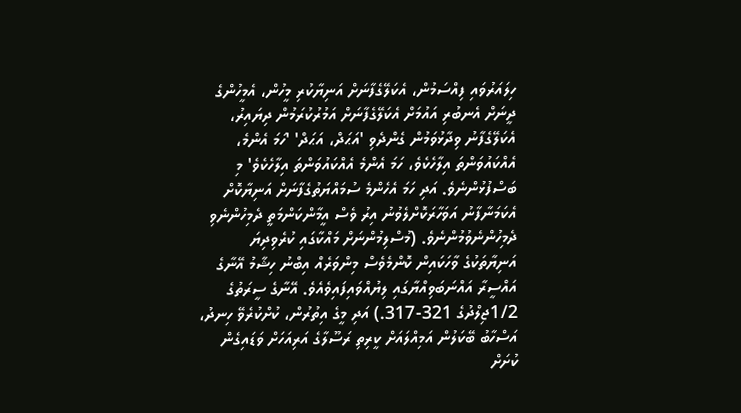ހިލައަރުވައި ފިއްސަމުން، އެކަލޭގެފާނަށް އަނިޔާކުރި މީހުން، އެމީހުންގެ ދީނަށް އެނބުރި އައުމަށް އެކަލޭގެފާނަށް އަމުރުކުރަމުން ދިޔައިރު، އެކަލޭގެފާނު ވިދާޅުވަމުން ގެންދެވި 'އަޙަދް، އަޙަދް' 'ހަމަ އެންމެ، އެއްކައުވަންތަ އިލާހެކެވެ، ހަމަ އެންމެ އެއްކައުވަންތަ އިލާހެކެވެ' މި ބަސްފުޅުންނެވެ. އަދި ހަމަ އެހެންމެ ސުމައްޔަތުގެފާނަށް އަނިޔާކޮށް އެކަމަނާފާނު އަވަހާރަކޮށްލެވުނު އިރު ވެސް އީމާންކަންމަތީ ދެމިހުންނެވި ދެމިހުންނެވުމުންނެވެ. (މުސްލިމުންނަށް މައްކާގައި ކުރެވިދިޔަ އަނިޔާތަކުގެ ވާހަކައިން ކޮންމެވެސް މިންވަރެއް އިބްނު ހިޝާމު އޭނާގެ އައްސީރާ އައްނަބަވިއްޔާގައި ލިޔުއްވައިފައިވެއެވެ. އޭނާގެ ސީރަތުގެ 1/2ޖިލްދުގެ 321-317.) އަދި މީގެ އިތުރުން، ކުށްކުރެވޭ ހިނދު، އަސްހާބު ބޭކަލުން އަމިއްލައަށް ކީރިތި ރަސޫލާގެ އަރިއަހަށް ވަޑައިގެން ކުށަށް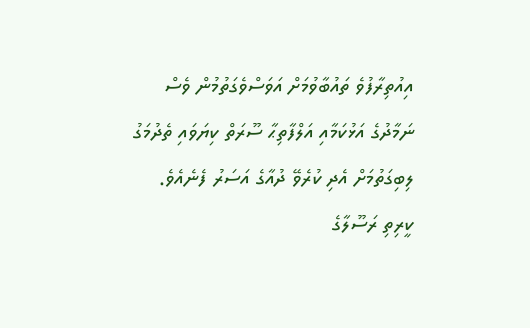އިއުތިރާފުވެ ތައުބާވުމަށް އަވަސްވެގަތުމުން ވެސް ނަމާދުގެ އަޅުކަމާއި އަލްފާތިޙާ ސޫރަތް ކިޔަވައި ތެދުމަގު ލިބިގަތުމަށް އެދި ކުރެވޭ ދުއާގެ އަސަރު ފެނެއެވެ. ކީރިތި ރަސޫލާގެ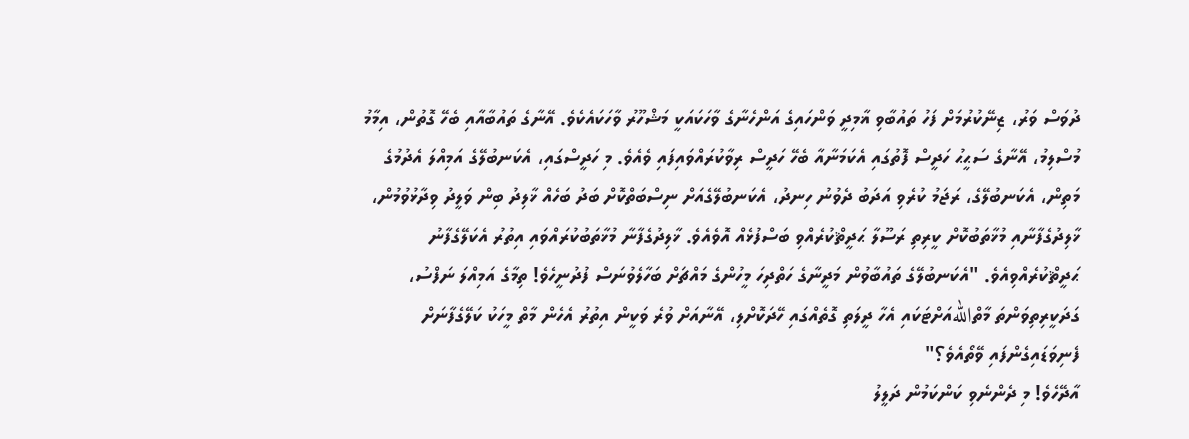ދުވަސް ވަރު، ޒިނޭކުރުމަށް ފަހު ތައުބާވި ޣާމިދީ ވަންހައިގެ އަންހެނާގެ ވާހަކައަކީ މަޝްހޫރު ވާހަކައެކެވެ. އޭނާގެ ތައުބާއާއި ބެހޭ ގޮތުން، އިމާމު މުސްލިމު، އޭނާގެ ސަޙީޙު ހަދީސް ފޮތުގައި އެކަމަނާއާ ބެހޭ ހަދީސް ރިވާކުރައްވައިފައި ވެއެވެ. މި ހަދީސްގައި، އެކަނބުލޭގެ އަމިއްލަ އެދުމުގެ މަތިން، އެކަނބުލޭގެ، ރަޖަމު ކުރެވި އަދަބު ދެވުނު ހިނދު، އެކަނބުލޭގެއަށް ނިސްބަތްކޮށް ބަދު ބަހެއް ޚާލިދު ބިން ވަލީދު ވިދާޅުވުމުން، ޚާލިދުގެފާނާއި މުޚާތަބުކޮށް ކީރިތި ރަސޫލާ ޙަދީޘްކުރެއްވި ބަސްފުޅެއް އޮވެއެވެ. ޚާލިދުގެފާނާ މުޚާތަބުކުރައްވައި އިތުރު އެކަލޭގެފާނު ޙަދީޘްކުރެއްވިއެވެ. "އެކަނބުލޭގެ ތައުބާވުން މަދީނާގެ ހަތްދިހަ މީހުންގެ މައްޗަށް ބަހާލެވުނަސް ފުދުނީހެވެ! ތިމާގެ އަމިއްލަ ނަފްސު، ގަދަކީރިތިވަންތަ މާތްاللهއަށްޓަކައި އެހާ ދީލަތި ގޮތެއްގައި ހޭދަކޮށްލި، އޭނާއަށް ވުރެ ވަކީން އިތުރު އެހެން މާތް މީހަކު ކަލޭގެފާނަށް ފެނިވަޑައިގެންފައި ވޭތޯއެވެ؟"
އާދޭހެވެ! މި ދެންނެވި ކަންކަމުން ދަލީލު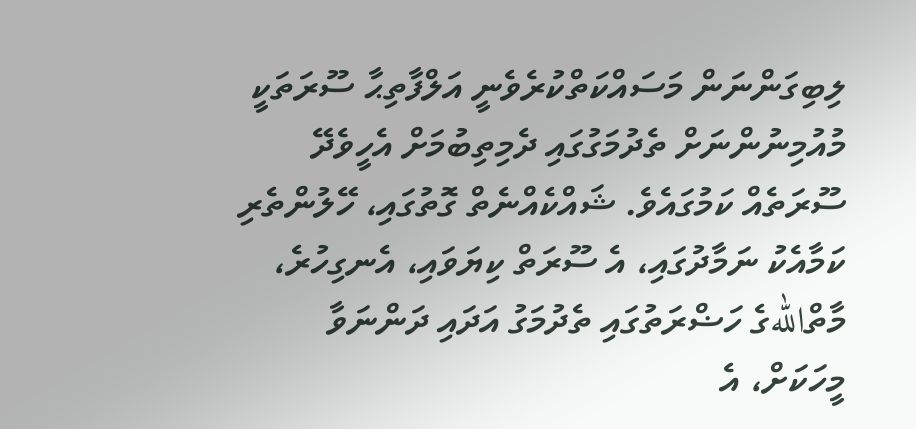ލިބިގަންނަން މަސައްކަތްކުރެވެނީ އަލްފާތިޙާ ސޫރަތަކީ މުއުމިނުންނަށް ތެދުމަގުގައި ދެމިތިބުމަށް އެހީވެދޭ ސޫރަތެއް ކަމުގައެވެ. ޝައްކެއްނެތް ގޮތުގައި، ހޭލުންތެރި ކަމާއެކު ނަމާދުގައި، އެ ސޫރަތް ކިޔަވައި، އެނގިހުރެ، މާތްاللهގެ ހަޟްރަތުގައި ތެދުމަގު އަދައި ދަންނަވާ މީހަކަށް، އެ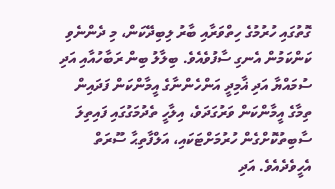ގޮތުގައި ހުރުމުގެ ހިތްވަރާއި ބާރު ލިބިދޭކަން، މި ދެންނެވި ކަންކަމުން އެނގި ސާފުވެއެވެ. ބިލާލު ބިން ރަބާހުއާއި އަދި ސުމައްޔާ އަދި ޣާމިދީ އަންހެންނާގެ އީމާންކަން ފަދައިން ތިމާގެ އީމާންކަން ވަރުގަދަވެ، އިލާހީ ތެދުމަގުގައި ފައިތިލަ ސާބިތުކޮށްގެން ހުރުމަށްޓަކައި، އަލްފާތިޙާ ސޫރަތް އެހީވެދެއެވެ. އަދި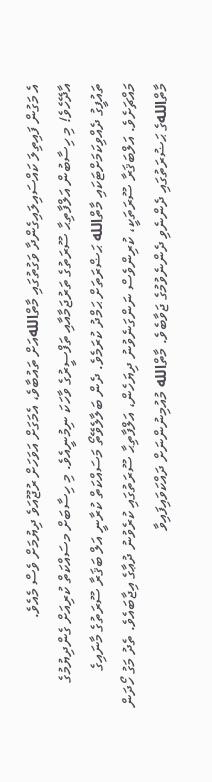އެ މަގުން ފައިތިލަ ކައްސައިލައިގެންދާ ވަގުތުގައި މާތްاللهއަށް ތައުބާވެ، އެމަގަށް އަވަހަށް ރުޖޫއަވެ ދިޔުމަށް ވެސް މެއެވެ.
އާދޭހެވެ! މި ހިސާބުން އަލްފާތިޙާ ސޫރަތުގެ ތަރުޖަމާއާއި ތަފްސީރުގެ ވާހަކަ ނިމުނީއެވެ. މި ހިސާބަށް މސައްކަތް ކުރިއަށް ގެންދިޔުމުގެ ތައުފީގު ދެއްވިކަމަށްޓަކައި މާތްالله ޙަޟްރަތަށް ޙަމްދު ކުރަމެވެ. ދެން ބަލާލެވޭތޯ މަސައްކަތް ކުރާނީ އަލް ބަޤަރާ ސޫރަތުގެ މާނައިގެ މައްޗަށެވެ. އަލްބަޤަރާ ސޫރަތަކީ، ކުރިންވެސް ނަންގަނެވުނު ދިޔަހެން، އަލްފާތިޙާ ސޫރަތުގައި ކުރެވުނު ދުޢާގެ އިޖާބައެވެ. ތެދު މަގު ހޯދަން މާތްاللهގެ ޙަޟުރަތުގައި ދެންނެވި ދެންނެވުމުގެ ޖަވާބެވެ. މާތްالله މުއުމިނުންނަށް ދައްކަވައިފައިވާ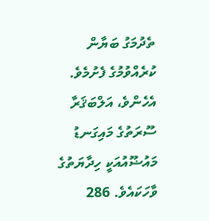ތެދުމަގު ބަޔާން ކުރެއްވުމުގެ ފެށުމެވެ. އެހެންވެ، އަލްބަޤަރާ ސޫރަތުގެ މައިގަނޑު މައުޟޫއުއަކީ ހިދާޔަތުގެ ވާހަކައެވެ. 286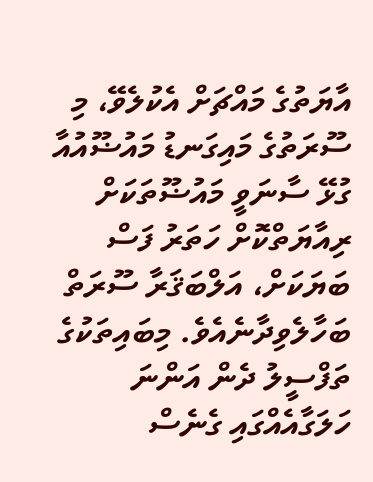އާޔަތުގެ މައްޗަށް އެކުލެވޭ، މި ސޫރަތުގެ މައިގަނޑު މައުޟޫއުއާ ގުޅޭ ސާނަވީ މައުޟޫތަކަށް ރިއާޔަތްކޮށް ހަތަރު ފަސް ބަޔަކަށް، އަލްބަޤަރާ ސޫރަތް ބަހާލެވިދާނެއެވެ. މިބައިތަކުގެ ތަފްސީލު ދެން އަންނަ ހަލަގާއެއްގައި ގެނެސް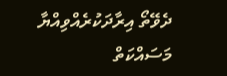ދެވޭތޯ އިރާދަކުރެއްވިއްޔާ މަސައްކަތް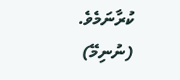ކުރާނަމެވެ.
(ނުނިމޭ)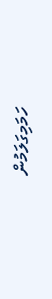ހަމަމިގަލަމުން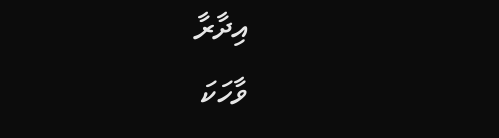އިދާރާ
ވާހަކަ